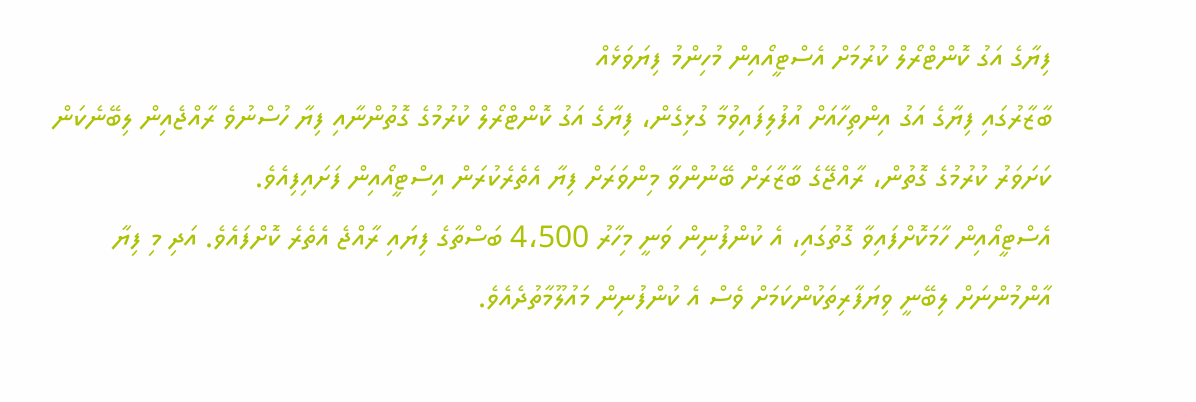ފިޔާގެ އަގު ކޮންޓްރޯލް ކުރުމަށް އެސްޓީއޯއިން މުހިންމު ފިޔަވަޅެއް
ބާޒާރުގައި ފިޔާގެ އަގު އިންތިހާއަށް އުފުލިފައިވުމާ ގުޅިގެން، ފިޔާގެ އަގު ކޮންޓްރޯލް ކުރުމުގެ ގޮތުންނާއި ފިޔާ ހުސްނުވެ ރާއްޖެއިން ލިބޭނެކަން ކަށަވަރު ކުރުމުގެ ގޮތުން، ރާއްޖޭގެ ބާޒާރަށް ބޭނުންވާ މިންވަރަށް ފިޔާ އެތެރެކުރަން އިސްޓީއޯއިން ފަށައިފިއެވެ.
އެސްޓީއޯއިން ހާމަކޮށްފައިވާ ގޮތުގައި، އެ ކުންފުނިން ވަނީ މިހާރު 4،500 ބަސްތާގެ ފިޔައި ރާއްޖެ އެތެރެ ކޮށްފައެވެ. އަދި މި ފިޔާ އާންމުންނަށް ލިބޭނީ ވިޔަފާރިތަކުންކަމަށް ވެސް އެ ކުންފުނިން މައުލޫމާތުދެއެވެ.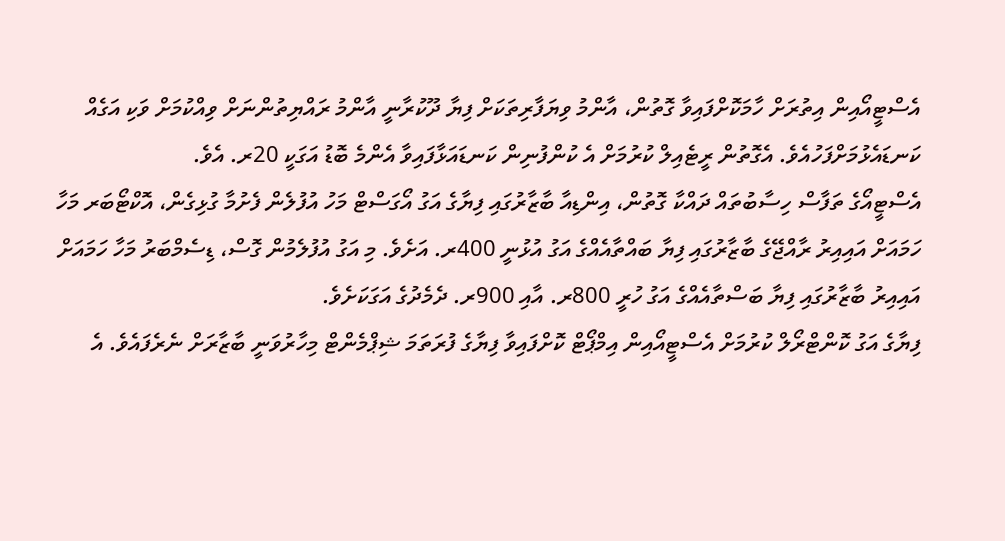އެސްޓީއޯއިން އިތުރަށް ހާމަކޮށްފައިވާ ގޮތުން، އާންމު ވިޔަފާރިތަކަށް ފިޔާ ދޫކުރާނީ އާންމު ރައްޔިތުންނަށް ވިއްކުމަށް ވަކި އަގެއް ކަނޑައެޅުމަށްފަހުއެވެ. އެގޮތުން ރީޓެއިލް ކުރުމަށް އެ ކުންފުނިން ކަނޑައަޅާފައިވާ އެންމެ ބޮޑު އަގަކީ 20ރ. އެވެ.
އެސްޓީއޯގެ ތަފާސް ހިސާބުތައް ދައްކާ ގޮތުން، އިންޑިއާ ބާޒާރުގައި ފިޔާގެ އަގު އޯގަސްޓް މަހު އުފުލެން ފެށުމާ ގުޅިގެން، އޮކްޓޯބަރ މަހާ ހަމައަށް އައިއިރު ރާއްޖޭގެ ބާޒާރުގައި ފިޔާ ބައްތާއެއްގެ އަގު އުޅުނީ 400ރ. އަށެވެ. މި އަގު އުފުލެމުން ގޮސް، ޑިސެމްބަރު މަހާ ހަމައަށް އައިއިރު ބާޒާރުގައި ފިޔާ ބަސްތާއެއްގެ އަގު ހުރީ 800ރ. އާއި 900ރ. ދެމެދުގެ އަގަކަށެވެ.
ފިޔާގެ އަގު ކޮންޓްރޯލް ކުރުމަށް އެސްޓީއޯއިން އިމްޕޯޓް ކޮށްފައިވާ ފިޔާގެ ފުރަތަމަ ޝިޕްމެންޓް މިހާރުވަނީ ބާޒާރަށް ނެރެފައެވެ. އެ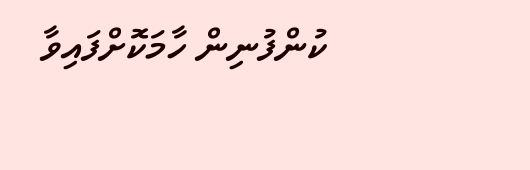ކުންފުނިން ހާމަކޮށްފައިވާ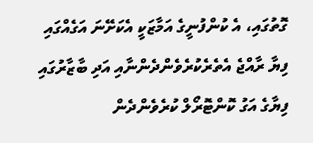ގޮތުގައި، އެ ކުންފުނީގެ އަމާޒަކީ އެކަށޭނަ އަގެއްގައި ފިޔާ ރާއްޖެ އެތެރެކުރެވެންދެންނާއި އަދި ބާޒާރުގައި ފިޔާގެ އަގު ކޮންޓޮރޯލް ކުރެވެންދެން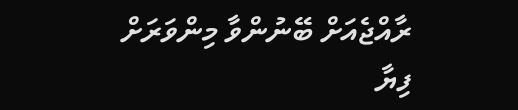ރާއްޖެއަށް ބޭނުންވާ މިންވަރަށް ފިޔާ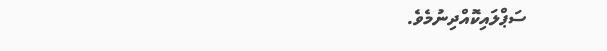ސަޕްލައިކޮއްދިނުމެވެ.